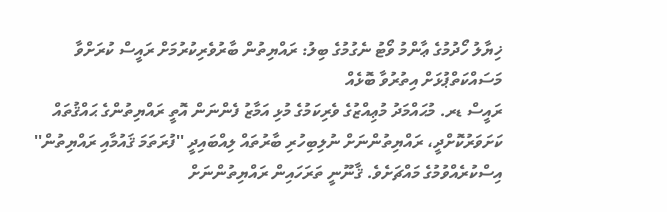ޚިޔާލު ހޯދުމުގެ ޢާންމު ވޯޓު ނެގުމުގެ ބިލު: ރައްޔިތުން ބާރުވެރިކުރުމަށް ރައީސް ކުރަށްވާ މަސައްކަތްޕުޅަށް އިތުރުވާ ބޮޅެއް
ރައީސް ޑރ. މުޙައްމަދު މުޢިއްޒުގެ ވެރިކަމުގެ މުޅި އަމާޒު ފެންނަން އޮތީ ރައްޔިތުންގެ ޙައްޤުތައް ކަށަވަރުކޮށްދީ، ރައްޔިތުންނަށް ނުލިބިހުރި ބާރުތައް ލިއްބައިދީ ''ފުރަތަމަ ޤައުމާއި ރައްޔިތުން'' އިސްކުރެއްވުމުގެ މައްޗަށެވެ. ޤާނޫނީ ތަރަހައިން ރައްޔިތުންނަށް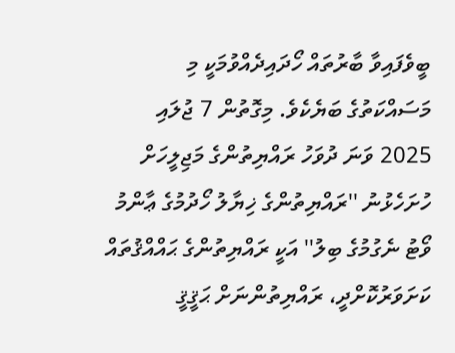ބީވެފައިވާ ބާރުތައް ހޯދައިދެއްވުމަކީ މި މަސައްކަތުގެ ބަޔެކެވެ. މިގޮތުން 7 ޖުލައި 2025 ވަނަ ދުވަހު ރައްޔިތުންގެ މަޖިލީހަށް ހުށަހެޅުނު ''ރައްޔިތުންގެ ޚިޔާލު ހޯދުމުގެ ޢާންމު ވޯޓު ނެގުމުގެ ބިލު'' އަކީ ރައްޔިތުންގެ ޙައްއްޤުތައް ކަށަވަރުކޮށްދީ، ރައްޔިތުންނަށް ޙަޤީޤީ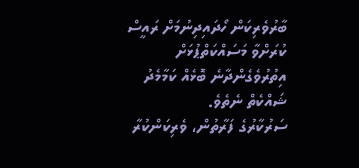ބާރުވެރިކަން ހޯދައިދިނުމަށް ރައީސް ކުރަށްވާ މަސައްކަތްޕުޅަށް އިތުރުވެގެންދާނެ ބޮޅެއް ކަމާމެދު ޝައްކެތް ނެތެވެ.
ސަރުކާރުގެ ފަރާތުން، ވެރިކަންކުރާ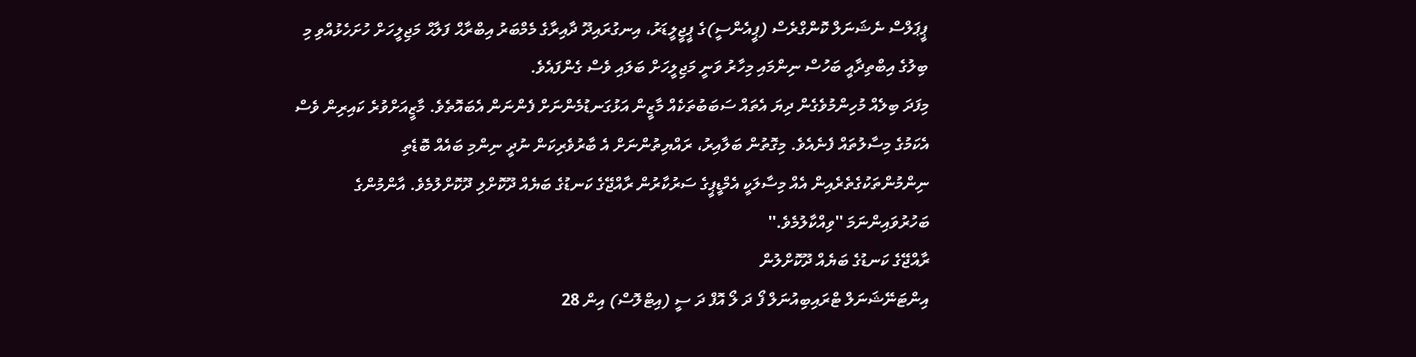ޕީޕަލްސް ނެޝަނަލް ކޮންގްރެސް (ޕީއެންސީ)ގެ ޕީޖީލީޑަރު، އިނގުރައިދޫ ދާއިރާގެ މެމްބަރު އިބްރާޙް ފަލާޙް މަޖިލީހަށް ހުށަހެޅުއްވި މި ބިލުގެ އިބްތިދާއީ ބަހުސް ނިންމައި މިހާރު ވަނީ މަޖިލީހަށް ބަލައި ވެސް ގެންފައެވެ.
މިފަދަ ބިލެއް މުހިންމުވެގެން ދިޔަ އެތައް ސަބަބުތަކެއް މާޒީން އަޅުގަނޑުމެންނަށް ފެންނަން އެބައޮތެވެ. މާޒީއަށްވުރެ ކައިރިން ވެސް އެކަމުގެ މިސާލުތައް ފެނެއެވެ. މިގޮތުން ބަލާއިރު، ރައްޔިތުންނަށް އެ ބާރުވެރިކަން ނުދީ ނިންމި ބައެއް ބޮޑެތި ނިންމުންތަކުގެތެރެއިން އެއް މިސާލަކީ އެމްޑީޕީގެ ސަރުކާރުން ރާއްޖޭގެ ކަނޑުގެ ބަޔެއް ދޫކޮށްލި ދޫކޮށްލުމެވެ. އާންމުންގެ ބަހުރުވައިންނަމަ ''ވިއްކާލުމެވެ.''
ރާއްޖޭގެ ކަނޑުގެ ބަޔެއް ދޫކޮށްލުން
އިންޓަނޭޝަނަލް ޓްރައިބިއުނަލް ފޯ ދަ ލޯ އޮފް ދަ ސީ (އިޓްލޮސް) އިން 28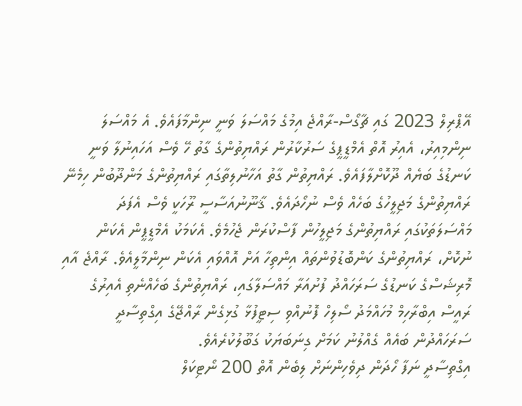އޭޕްރިލް 2023 ގައި ޗާގޯސް-ރާއްޖެ އިމުގެ މައްސަލަ ވަނީ ނިންމާފައެވެ. އެ މައްސަލަ ނިންމިއިރު، އެއިރު އޮތް އެމްޑީޕީގެ ސަރުކާރުން ރައްޔިތުންގެ ގާތު ހޭ ވެސް އަހައިނުލާ ވަނީ ކަނޑުގެ ބަޔެއް ދޫކޮށްލާފައެވެ. ރައްޔިތުން ގާތު އަހާނުލިތާގައި ރައްޔިތުންގެ މަންދޫބުން ހިމެނޭ ރައްޔިތުންގެ މަޖިލީހުގެ ބަހެއް ވެސް ނުހޯދައެވެ. ޤާނޫނުއަސާސީ ރޫހަކީ ވެސް އެފަދަ މައްސަލަތަކުގައި ރައްޔިތުންގެ މަޖިލީހުން ފާސްކުރަން ޖެހުމެވެ. އެކަމަކު އެމްޑީޕީން އެކަން ނުކޮށް، ރައްޔިތުންގެ ކަންބޮޑުވުންތައް އިންތިހާ އަށް އޮއްވައި އެކަން ނިންމާލީއެވެ. ރާއްޖެ އާއި މޮރިޝަސްގެ ކަނޑުގެ ސަރަހައްދު ފުށުއަރާ މައްސަލާގައި، ރައްޔިތުންގެ ބަހެއްނެތި އެއިރުގެ ރައީސް އިބްރާހިމް މުހައްމަދު ސޯލިހް ފޮނުއްވި ސިޓީފުޅާ ގުޅިގެން ރާއްޖޭގެ އިގްތިސާދީ ސަރަހައްދުން ބައެއް ގެއްލުނު ކަމަށް ގިނަބަޔަކު ގަބޫލުކުރެއެވެ.
އިގްތިސާދީ ނަފާ ހޯދަން ދިވެހިންނަށް ލިބެން އޮތް 200 ނޯޓިކަލް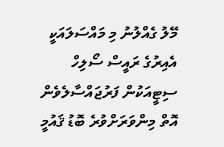މޭލު ގެއްލުނު މި މައްސަލައަކީ އެއިރުގެ ރައީސް ސޯލިހް ސިޓީއަކުން ފަރުޖައްސާލެވެން އޮތް މިންވަރަށްވުރެ ބޮޑު ޤައުމީ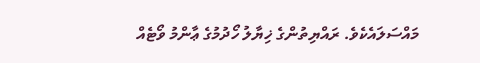މައްސަލައެކެވެ. ރައްޔިތުންގެ ޚިޔާލު ހޯދުމުގެ ޢާންމު ވޯޓެއް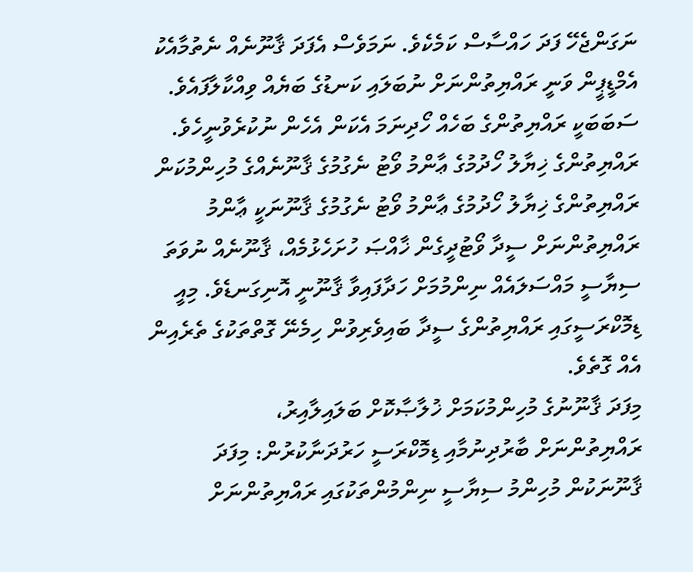ނަގަންޖެހޭ ފަދަ ހައްސާސް ކަމެކެވެ. ނަމަވެސް އެފަދަ ޤާނޫނެއް ނެތުމާއެކު އެމްޑީޕީން ވަނީ ރައްޔިތުންނަށް ނުބަލައި ކަނޑުގެ ބަޔެއް ވިއްކާލާފައެވެ. ސަބަބަކީ ރައްޔިތުންގެ ބަހެއް ހޯދިނަމަ އެކަން އެހެން ނުކުރެވުނީހެވެ.
ރައްޔިތުންގެ ޚިޔާލު ހޯދުމުގެ ޢާންމު ވޯޓު ނެގުމުގެ ޤާނޫނެއްގެ މުހިންމުކަން
ރައްޔިތުންގެ ޚިޔާލު ހޯދުމުގެ ޢާންމު ވޯޓު ނެގުމުގެ ޤާނޫނަކީ ޢާންމު ރައްޔިތުންނަށް ސީދާ ވޯޓުދީގެން ޚާއްޞަ ހުށަހެޅުމެއް، ޤާނޫނެއް ނުވަތަ ސިޔާސީ މައްސަލައެއް ނިންމުމަށް ހަދާފައިވާ ޤާނޫނީ އޮނިގަނޑެވެ. މިއީ ޑިމޮކްރަސީގައި ރައްޔިތުންގެ ސީދާ ބައިވެރިވުން ހިމެނޭ ގޮތްތަކުގެ ތެރެއިން އެއް ގޮތެވެ.
މިފަދަ ޤާނޫނުގެ މުހިންމުކަމަށް ޚުލާޞާކޮށް ބަލައިލާއިރު،
ރައްޔިތުންނަށް ބާރުދިނުމާއި ޑިމޮކްރަސީ ހަރުދަނާކުރުން: މިފަދަ ޤާނޫނަކުން މުހިންމު ސިޔާސީ ނިންމުންތަކުގައި ރައްޔިތުންނަށް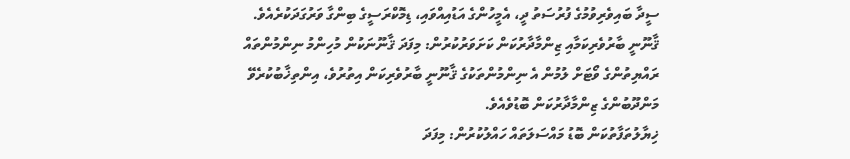ސީދާ ބައިވެރިވުމުގެ ފުރުސަތު ދީ، އެމީހުންގެ އަޑުއިއްވައި، ޑިމޮކްރަސީގެ ބިންގާ ވަރުގަދަކުރެއެވެ.
ޤާނޫނީ ބާރުވެރިކަމާއި ޒިންމާދާރުކަން ކަށަވަރުކުރުން: މިފަދަ ޤާނޫނަކުން މުހިންމު ނިންމުންތައް ރައްޔިތުންގެ ވޯޓަށް ލުމުން އެ ނިންމުންތަކުގެ ޤާނޫނީ ބާރުވެރިކަން އިތުރުވެ، އިންތިޚާބުކުރެވޭ މަންދޫބުންގެ ޒިންމާދާރުކަން ބޮޑުވެއެވެ.
ޚިޔާލުތަފާތުކަން ބޮޑު މައްސަލަތައް ހައްލުކުރުން: މިފަދަ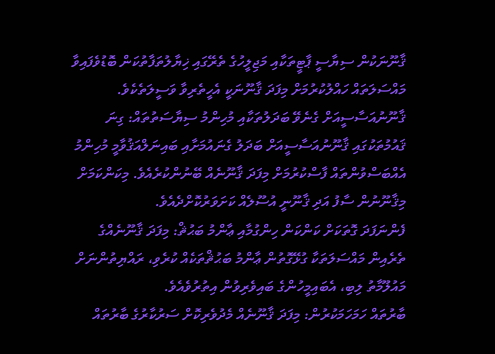ޤާނޫނަކުން ސިޔާސީ ޕާޓީތަކާއި މަޖިލީހުގެ ތެރޭގައި ޚިޔާލުތަފާތުކަން ބޮޑުވެފައިވާ މައްސަލަތައް ހައްލުކުރުމަށް މިފަދަ ޤާނޫނަކީ އެހީތެރިވާ ވަސީލަތެކެވެ.
ޤާނޫނުއަސާސީއަށް ގެނެވޭ ބަދަލުތަކާއި މުހިންމު ސިޔާސަތުތައް: ގިނަ ޤައުމުތަކުގައި ޤާނޫނުއަސާސީއަށް ބަދަލު ގެނައުމަށާއި ބައިނަލްއަޤުވާމީ މުހިންމު އެއްބަސްވުންތައް ފާސްކުރުމަށް މިފަދަ ޤާނޫނެއް ބޭނުންކުރެއެވެ. މިކަންކަމަށް މިޤާނޫނުން ސާފު އަދި ޤާނޫނީ އުސޫލެއް ކަށަވަރުކޮށްދެއެވެ.
ފެންނަފަދަ ގޮތަކަށް ކަންކަން ހިންގުމާއި ޢާންމު ބަޙުޘް: މިފަދަ ޤާނޫނެއްގެ ތެރެއިން މައްސަލަތަކާ ގުޅޭގޮތުން ޢާންމު ބަޙުޘްތަކެއް ކުރެވި، ރައްޔިތުންނަށް މައުލޫމާތު ލިބި، އެބައިމީހުންގެ ބައިވެރިވުން އިތުރުވެއެވެ.
ބާރުތައް ހަމަހަމަކުރުން: މިފަދަ ޤާނޫނެއް މެދުވެރިކޮށް ސަރުކާރުގެ ބާރުތައް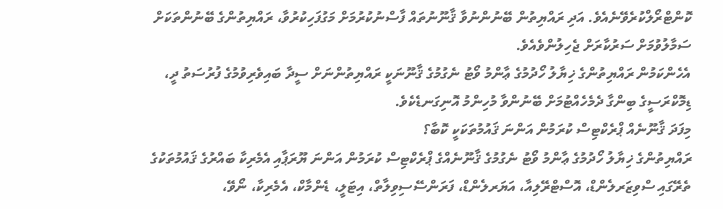ކޮންޓްރޯލްކުރެވޭނެއެވެ. އަދި ރައްޔިތުން ބޭނުންނުވާ ޤާނޫނުތައް ފާސްނުކުރުމަށް މަގުފަހިކުރުވާ، ރައްޔިތުންގެ ބޭނުންތަކަށް ސަމާލުވުމަށް ސަރުކާރަށް ޖެހިލުންވެއެވެ.
އެހެންކަމުން ރައްޔިތުންގެ ޚިޔާލު ހޯދުމުގެ ޢާންމު ވޯޓު ނެގުމުގެ ޤާނޫނަކީ ރައްޔިތުންނަށް ސީދާ ބައިވެރިވުމުގެ ފުރުސަތު ދީ، ޑިމޮކްރަސީގެ ބިންގާ ދެމެހެއްޓުމަށް ބޭނުންވާ މުހިންމު އޮނިގަނޑެކެވެ.
މިފަދަ ޤާނޫނެއް ޕްރެކްޓިސް ކުރަމުން އަންނަ ޤައުމުތަކަކީ ކޮބާ؟
ރައްޔިތުންގެ ޚިޔާލު ހޯދުމުގެ ޢާންމު ވޯޓު ނެގުމުގެ ޤާނޫނެއްގެ ޕްރެކްޓިސް ކުރަމުން އަންނަ ޔޫރަޕާއި އެމެރިކާ ބައްރުގެ ޤައުމުތަކުގެ ތެރޭގައި ސްވިޒަރލެންޑް، އޮސްޓްރޭލިއާ، އަޔަރލެންޑް، ފަރަންސޭސިވިލާތް، އިޓަލީ، ޑެންމާކް، އެމެރިކާ، ނޯވޭ،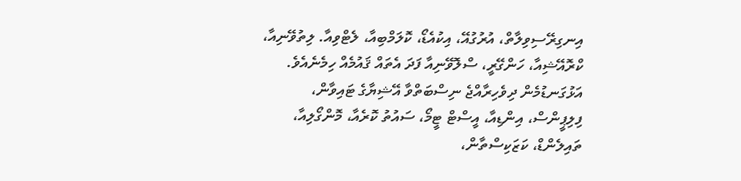އިނގިރޭސިވިލާތް، އުރުގުއޭ، އިކުއެޑޯ، ކޮލަމްބިއާ، ލެޓްވިއާ. ލިތުވޭނިއާ، ކްރޮއޭޝިއާ، ހަންގޭރީ، ސްލޮވޭނިއާ ފަދަ އެތައް ޤައުމެއް ހިމެނެއެވެ.
އަޅުގަނޑުމެން ދިވެހިރާއްޖެ ނިސްބަތްވާ އޭޝިޔާގެ ޓައިވާން، ފިލިޕީންސް، އިންޑިއާ، އީސްޓް ޓީމޯ، ސައުތު ކޮރެއާ، މޮންގޯލިއާ، ތައިލެންޑް، ކަޒަކިސްތާން،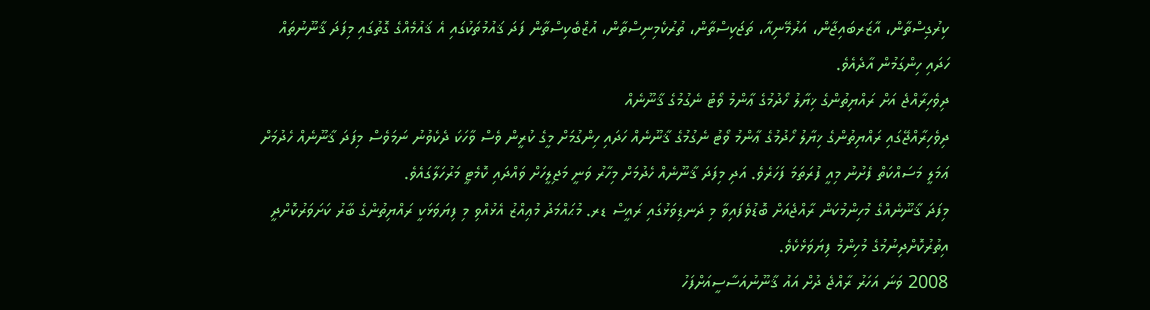ކިރުގިސްތާން، އާޒަރބައިޖާން، އަރުމޭނިއާ، ތަޖަކިސްތާން، ތުރުކެމިނިސްތާން، އުޒްބެކިސްތާން ފަދަ ޤައުމުތަކުގައި އެ ޤައުމެއްގެ ގޮތުގައި މިފަދަ ޤާނޫނުތައް ހަދައި ހިންގަމުން އާދެއެވެ.
ދިވެހިރާއްޖެ އަށް ރައްޔިތުންގެ ޚިޔާލު ހޯދުމުގެ ޢާންމު ވޯޓު ނެގުމުގެ ޤާނޫނެއް
ދިވެހިރާއްޖޭގައި ރައްޔިތުންގެ ޚިޔާލު ހޯދުމުގެ ޢާންމު ވޯޓު ނެގުމުގެ ޤާނޫނެއް ހަދައި ހިންގުމަށް މީގެ ކުރީން ވެސް ވާހަކަ ދެކެވުނު ނަމަވެސް މިފަދަ ޤާނޫނެއް ހެދުމަށް ޢަމަލީ މަސައްކަތް ފެށުނު މިއީ ފުރަތަމަ ފަހަރެވެ. އަދި މިފަދަ ޤާނޫނެއް ހެދުމަށް މިހާރު ވަނީ މަޖިލީހަށް ވައްދައި ކޮމެޓީ މަރުހަލާގައެވެ.
މިފަދަ ޤާނޫނެއްގެ މުހިންމުކަން ރާއްޖެއަށް ބޮޑުވެފައިވާ މި ދަނޑިވަޅުގައި ރައީސް ޑރ. މުޙައްމަދު މުޢިއްޒު އެޅުއްވި މި ފިޔަވަޅަކީ ރައްޔިތުންގެ ބާރު ކަށަވަރުކޮށްދީ އިތުރުކޮށްދިނުމުގެ މުހިންމު ފިޔަވަޅެކެވެ.
2008 ވަނަ އަހަރު ރާއްޖެ ދުށް އައު ޤާނޫނުއަސާސީއަށްފަހު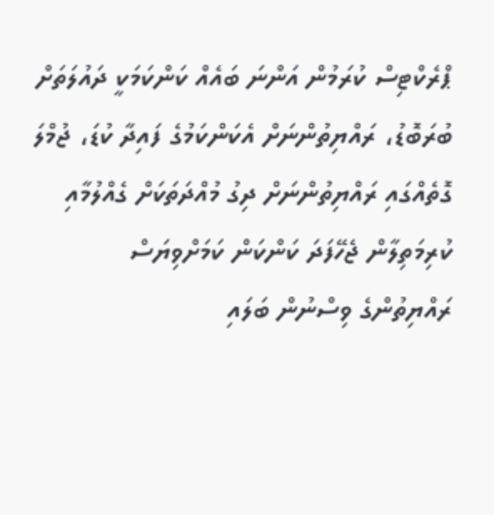ޕްރެކްޓިސް ކުރަމުން އަންނަ ބައެއް ކަންކަމަކީ ދައުލަތަށް ބުރަބޮޑު، ރައްޔިތުންނަށް އެކަންކަމުގެ ފައިދާ ކުޑަ، ޖުމްލަ ގޮތެއްގައި ރައްޔިތުންނަށް ދިގު މުއްދަތަކަށް ގެއްލުމާއި ކުރިމަތިލާން ޖެހޭފަދަ ކަންކަން ކަމަށްވިޔަސް ރައްޔިތުންގެ ވިސްނުން ބަލައި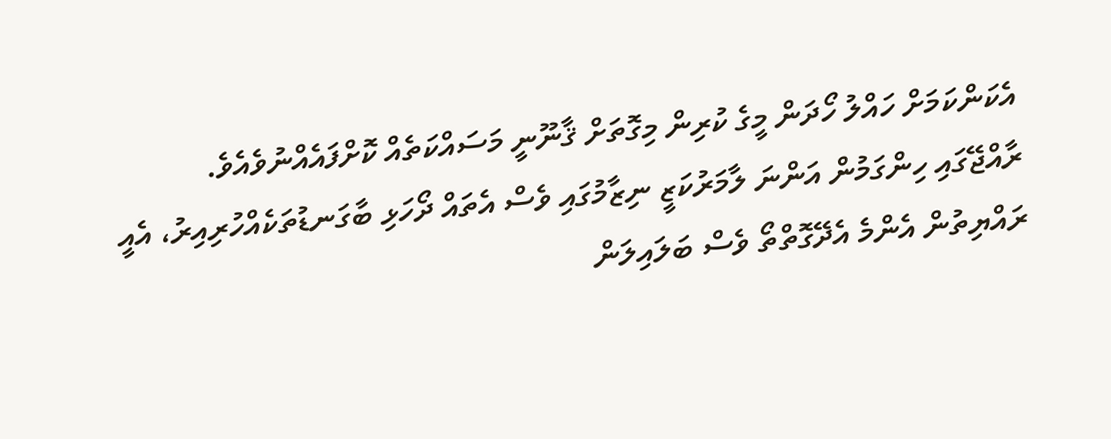އެކަންކަމަށް ހައްލު ހޯދަން މީގެ ކުރިން މިގޮތަށް ޤާނޫނީ މަސައްކަތެއް ކޮށްފައެއްނުވެއެވެ.
ރާއްޖޭގައި ހިންގަމުން އަންނަ ލާމަރުކަޒީ ނިޒާމުގައި ވެސް އެތައް ދޯހަޅި ބާގަނޑުތަކެއްހުރިއިރު، އެއީ ރައްޔިތުން އެންމެ އެދޭގޮތްތޯ ވެސް ބަލައިލަން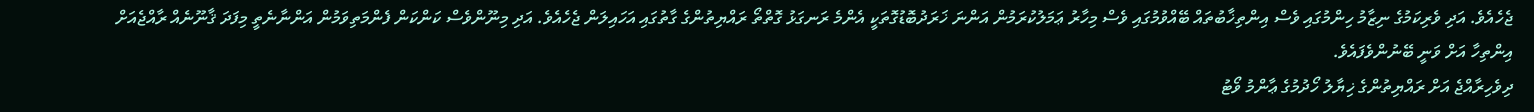ޖެހެއެވެ. އަދި ވެރިކަމުގެ ނިޒާމު ހިންމުގައި ވެސް އިންތިޚާބުތައް ބޭއްވުމުގައި ވެސް މިހާރު ޢަމަލުކުރަމުން އަންނަ ޚަރަދުބޮޑުގޮތަކީ އެންމެ ރަނގަޅު ގޮތްތޯ ރައްޔިތުންގެ ގާތުގައި އަހައިލަން ޖެހެއެވެ. އަދި މިނޫންވެސް ކަންކަން ފެންމަތިވަމުން އަންނާނެތީ މިފަދަ ޤާނޫނެއް ރާއްޖެއަށް އިންތިހާ އަށް ވަނީ ބޭނުންވެފައެވެ.
ދިވެހިރާއްޖެ އަށް ރައްޔިތުންގެ ޚިޔާލު ހޯދުމުގެ ޢާންމު ވޯޓު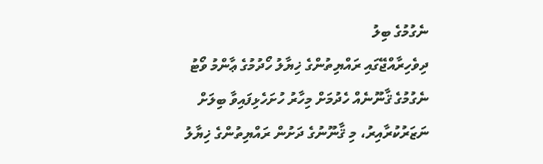ނެގުމުގެ ބިލު
ދިވެހިރާއްޖޭގައި ރައްޔިތުންގެ ޚިޔާލު ހޯދުމުގެ ޢާންމު ވޯޓު ނެގުމުގެ ޤާނޫނެއް ހެދުމަށް މިހާރު ހުށަހެޅިފައިވާ ބިލަށް ނަޒަރުކުރާއިރު، މި ޤާނޫނުގެ ދަށުން ރައްޔިތުންގެ ޚިޔާލު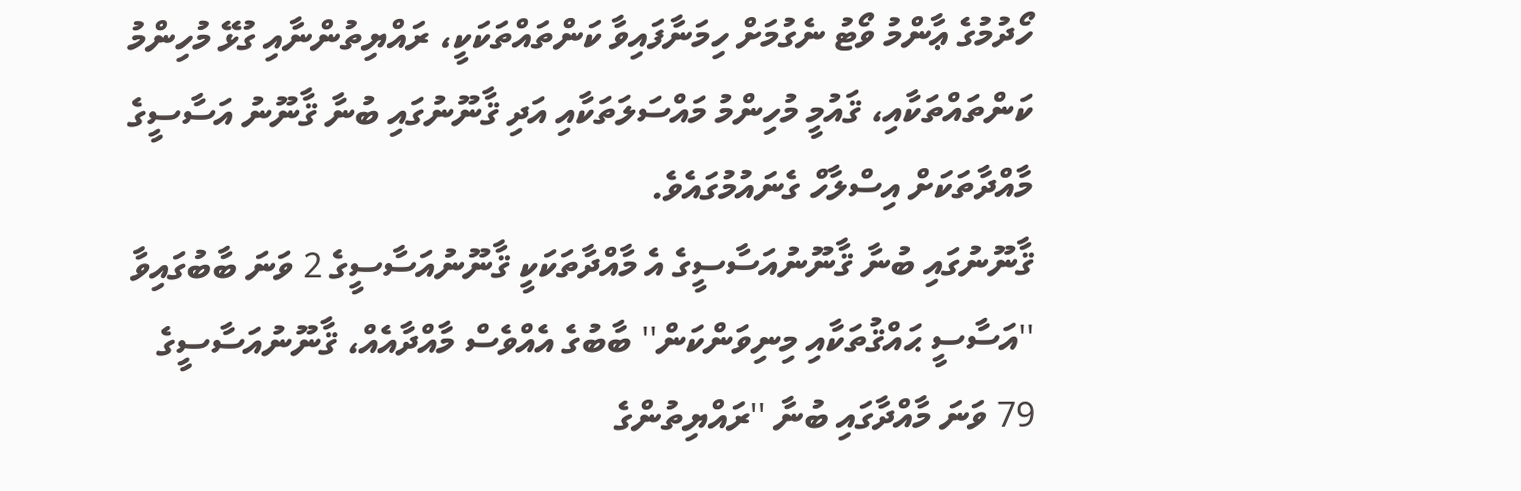ހޯދުމުގެ ޢާންމު ވޯޓު ނެގުމަށް ހިމަނާފައިވާ ކަންތައްތަކަކީ، ރައްޔިތުންނާއި ގުޅޭ މުހިންމު ކަންތައްތަކާއި، ޤައުމީ މުހިންމު މައްސަލަތަކާއި އަދި ޤާނޫނުގައި ބުނާ ޤާނޫނު އަސާސީގެ މާއްދާތަކަށް އިސްލާހް ގެނައުމުގައެވެ.
ޤާނޫނުގައި ބުނާ ޤާނޫނުއަސާސީގެ އެ މާއްދާތަކަކީ ޤާނޫނުއަސާސީގެ 2 ވަނަ ބާބުގައިވާ ''އަސާސީ ޙައްޤުތަކާއި މިނިވަންކަން'' ބާބުގެ އެއްވެސް މާއްދާއެއް، ޤާނޫނުއަސާސީގެ 79 ވަނަ މާއްދާގައި ބުނާ ''ރައްޔިތުންގެ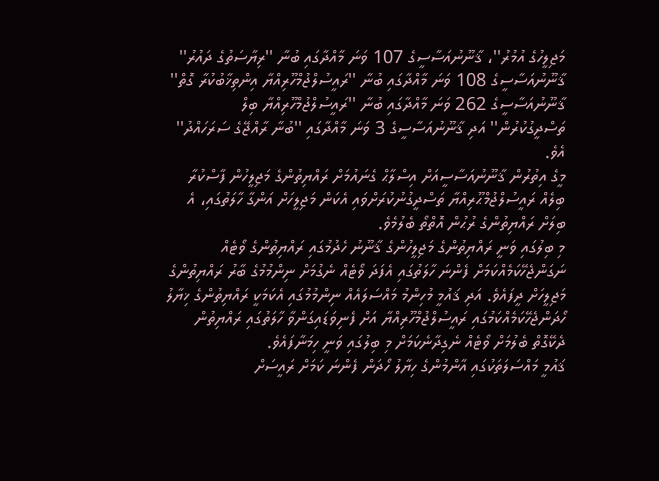މަޖިލީހުގެ އުމުރު''، ޤާނޫނުއަސާސީގެ 107 ވަނަ މާއްދާގައި ބުނާ ''ރިޔާސަތުގެ ދައުރު'' ޤާނޫނުއަސާސީގެ 108 ވަނަ މާއްދާގައި ބުނާ ''ރައީސުލްޖުމްހޫރިއްޔާ އިންތިޚާބުކުރާ ގޮތް'' ޤާނޫނުއަސާސީގެ 262 ވަނަ މާއްދާގައި ބުނާ ''ރައީސުލްޖުމްހޫރިއްޔާ ބިލް ތަސްދީގުކުރުން'' އަދި ޤާނޫނުއަސާސީގެ 3 ވަނަ މާއްދާގައި ''ބުނާ ރާއްޖޭގެ ސަރަހައްދު'' އެވެ.
މީގެ އިތުރުން ޤާނޫނުއަސާސީއަށް އިސްލާޙް ގެނައުމަށް ރައްޔިތުންގެ މަޖިލީހުން ފާސްކުރާ ބިލެއް ރައީސުލްޖުމްޙޫރިއްޔާ ތަސްދީގުނުކުރަށްވައި އެކަން މަޖިލީހަށް އަންގާ ހާލަތުގައި، އެ ބިލަށް ރައްޔިތުންގެ ރުޙުން އޮތްތޯ ބެލުމެވެ.
މި ބިލުގައި ވަނީ ރައްޔިތުންގެ މަޖިލީހުންގެ ޤާނޫނު ހެދުމުގައި ރައްޔިތުންގެ ވޯޓެއް ނަގަންޖެހޭކަމެއްކަމަށް ފެންނަ ހާލަތުގައި އެފަދަ ވޯޓެއް ނެގުމަށް ނިންމުމުގެ ބާރު ރައްޔިތުންގެ މަޖިލީހަށް ދީފައެވެ. އަދި ޤައުމީ މުހިންމު މައްސަލައެއް ނިންމުމުގައި އެކަމަކީ ރައްޔިތުންގެ ޚިޔާލު ހޯދަންޖެހޭކަމެއްކަމުގައި ރައީސުލްޖުމްހޫރިއްޔާ އަށް ފެނިވަޑައިގަންވާ ހާލަތުގައި ރައްޔިތުން ދެކޭގޮތް ބެލުމަށް ވޯޓެއް ނެގިދާނެކަމަށް މި ބިލުގައި ވަނީ ހިމަނާފައެވެ.
ޤައުމީ މައްސަލަތަކުގައި އާންމުންގެ ހިޔާލު ހޯދަން ފެންނަ ކަމަށް ރައީސަށް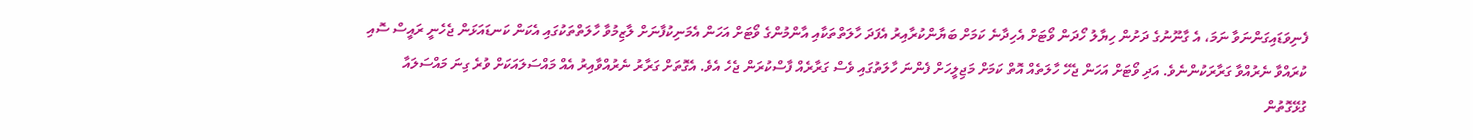ފެނިވަޑައިގަންނަވާ ނަމަ، އެ ގާނޫނުގެ ދަށުން ހިޔާލު ހޯދަން ވޯޓަށް އެހިދާނެ ކަމަށް ބަޔާންކުރާއިރު އެފަދަ ހާލަތްތަކާއި އާންމުންގެ ވޯޓަށް އަހަން އެމަނިކުފާނަށް ލާޒިމުވާ ހާލަތްތަކުގައި އެކަން ކަނޑައަޅަން ޖެހެނީ ރައީސް ސޮއި ކުރައްވާ ނެރުއްވާ ގަރާރަކުންނެވެ. އަދި ވޯޓަށް އަހަން ޖެހޭ ހާލަތެއް އޮތް ކަމަށް މަޖިލީހަށް ފެންނަ ހާލަތުގައި ވެސް ގަރާރެއް ފާސްކުރަން ޖެހެ އެވެ. އެގޮތަށް ގަރާރު ނެރުއްވާއިރު އެއް މައްސަލައަކަށް ވުރެ ގިނަ މައްސަލައާ ގުޅޭގޮތުން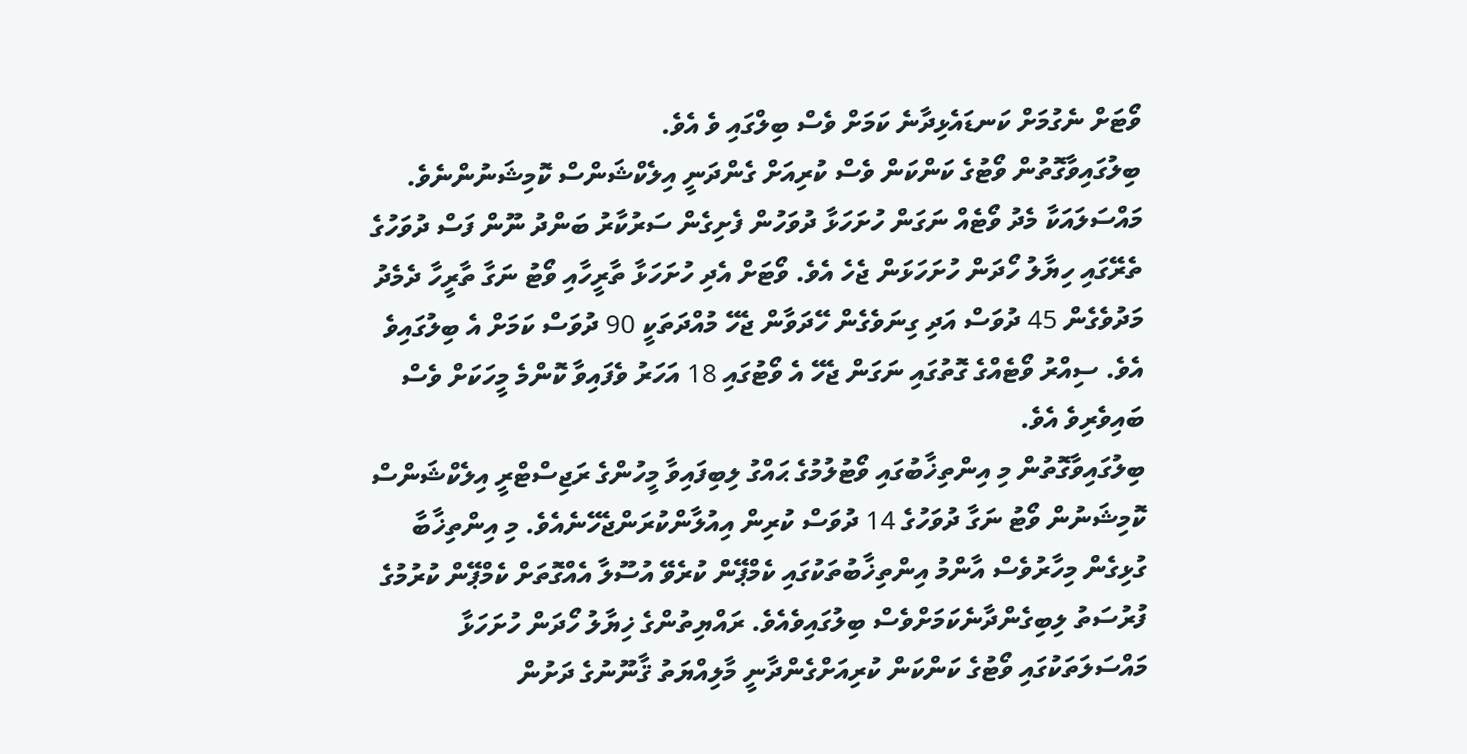ވޯޓަށް ނެގުމަށް ކަނޑައެޅިދާނެ ކަމަށް ވެސް ބިލްގައި ވެ އެވެ.
ބިލުގައިވާގޮތުން ވޯޓުގެ ކަންކަން ވެސް ކުރިއަށް ގެންދަނީ އިލެކްޝަންސް ކޮމިޝަނުންނެވެ. މައްސަލައަކާ މެދު ވޯޓެއް ނަގަން ހުށަހަޅާ ދުވަހުން ފެށިގެން ސަރުކާރު ބަންދު ނޫން ފަސް ދުވަހުގެ ތެރޭގައި ހިޔާލު ހޯދަން ހުށަހަޅަން ޖެހެ އެވެ. ވޯޓަށް އެދި ހުށަހަޅާ ތާރީހާއި ވޯޓު ނަގާ ތާރީހާ ދެމެދު މަދުވެގެން 45 ދުވަސް އަދި ގިނަވެގެން ހޭދަވާން ޖެހޭ މުއްދަތަކީ 90 ދުވަސް ކަމަށް އެ ބިލުގައިވެ އެވެ. ސިއްރު ވޯޓެއްގެ ގޮތުގައި ނަގަން ޖެހޭ އެ ވޯޓުގައި 18 އަހަރު ވެފައިވާ ކޮންމެ މީހަކަށް ވެސް ބައިވެރިވެ އެވެ.
ބިލުގައިވާގޮތުން މި އިންތިޚާބުގައި ވޯޓުލުމުގެ ޙައްގު ލިބިފައިވާ މީހުންގެ ރަޖިސްޓްރީ އިލެކްޝަންސް ކޮމިޝަނުން ވޯޓު ނަގާ ދުވަހުގެ 14 ދުވަސް ކުރިން އިއުލާންކުރަންޖެހޭނެއެވެ. މި އިންތިޚާބާ ގުޅިގެން މިހާރުވެސް އާންމު އިންތިޚާބުތަކުގައި ކެމްޕޭން ކުރެވޭ އުސޫލާ އެއްގޮތަށް ކެމްޕޭން ކުރުމުގެ ފުރުސަތު ލިބިގެންދާނެކަމަށްވެސް ބިލުގައިވެއެވެ. ރައްޔިތުންގެ ޚިޔާލު ހޯދަން ހުށަހަޅާ މައްސަލަތަކުގައި ވޯޓުގެ ކަންކަން ކުރިއަށްގެންދާނީ މާލިއްޔަތު ޤާނޫނުގެ ދަށުން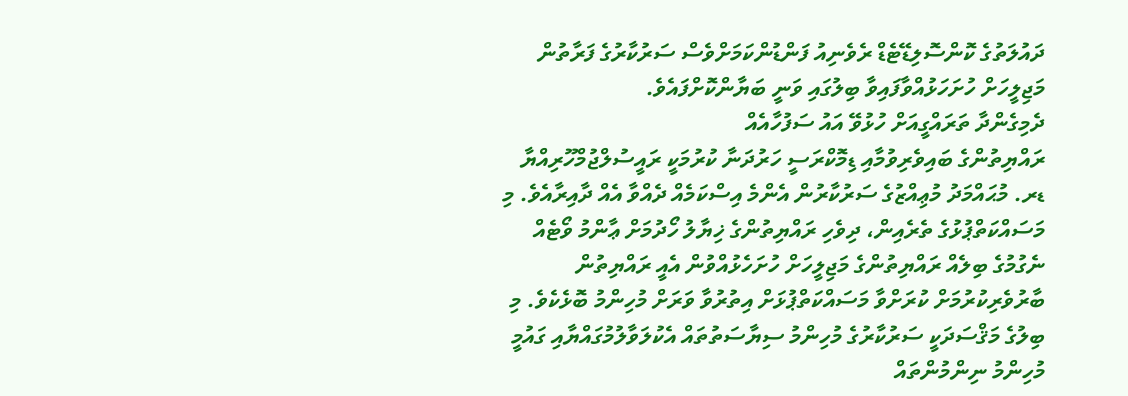ދައުލަތުގެ ކޮންސޮލިޑޭޓެޑް ރެވެނިއު ފަންޑުންކަމަށްވެސް ސަރުކާރުގެ ފަރާތުން މަޖިލީހަށް ހުށަހަޅުއްވާފައިވާ ބިލުގައި ވަނީ ބަޔާންކޮށްފައެވެ.
ދެމިގެންދާ ތަރައްގީއަށް ހުޅުވޭ އައު ސަފުހާއެއް
ރައްޔިތުންގެ ބައިވެރިވުމާއި ޑިމޮކްރަސީ ހަރުދަނާ ކުރުމަކީ ރައީސުލްޖުމްހޫރިއްޔާ ޑރ. މުޙައްމަދު މުޢިއްޒުގެ ސަރުކާރުން އެންމެ އިސްކަމެއް ދެއްވާ އެއް ދާއިރާއެވެ. މި މަސައްކަތްޕުޅުގެ ތެރެއިން، ދިވެހި ރައްޔިތުންގެ ޚިޔާލު ހޯދުމަށް ޢާންމު ވޯޓެއް ނެގުމުގެ ބިލެއް ރައްޔިތުންގެ މަޖިލީހަށް ހުށަހެޅުއްވުން އެއީ ރައްޔިތުން ބާރުވެރިކުރުމަށް ކުރަށްވާ މަސައްކަތްޕުޅަށް އިތުރުވާ ވަރަށް މުހިންމު ބޮޅެކެވެ. މި ބިލުގެ މަޤްސަދަކީ ސަރުކާރުގެ މުހިންމު ސިޔާސަތުތައް އެކުލަވާލުމުގައްޔާއި ގައުމީ މުހިންމު ނިންމުންތައް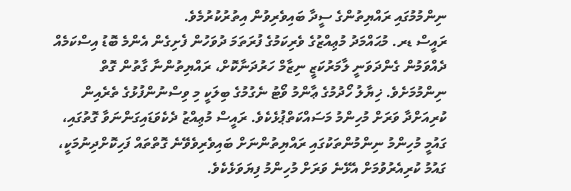ނިންމުމުގައި ރައްޔިތުންގެ ސީދާ ބައިވެރިވުން އިތުރުކުރުމެވެ.
ރައީސް ޑރ. މުޙައްމަދު މުޢިއްޒުގެ ވެރިކަމުގެ ފުރަތަމަ ދުވަހުން ފެށިގެން އެންމެ ބޮޑު އިސްކަމެއް ދެއްވަމުން ގެންދަވަނީ ލާމަރުކަޒީ ނިޒާމް ހަރުދަނާކޮށް، ރައްޔިތުންނާ ގާތުން ގޮތް ނިންމުމަށެވެ. ޚިޔާލު ހޯދުމުގެ ޢާންމު ވޯޓު ނެގުމުގެ ބިލަކީ މި ވިސްނުންފުޅުގެ ތެރެއިން ކުރިއަށްދާ ވަރަށް މުހިންމު މަސައްކަތްޕުޅެކެވެ. ރައީސް މުޢިއްޒު ދެކެވަޑައިގަންނަވާ ގޮތުގައި، ގައުމީ މުހިންމު ނިންމުންތަކުގައި ރައްޔިތުންނަށް ބައިވެރިވެވޭނެ ގޮތްތައް ފަހިކޮށްދިނުމަކީ، ގައުމު ކުރިއެރުވުމަށް އެޅޭނެ ވަރަށް މުހިންމު ފިޔަވަޅެކެވެ.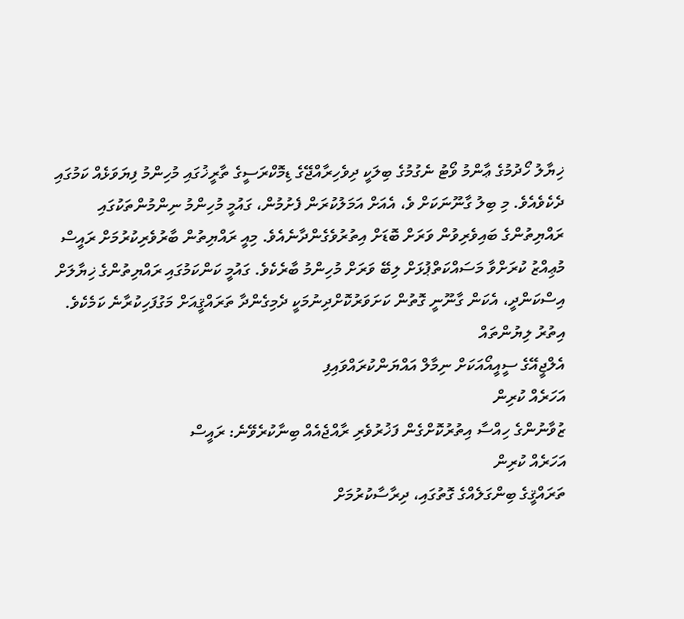ޚިޔާލު ހޯދުމުގެ ޢާންމު ވޯޓު ނެގުމުގެ ބިލަކީ ދިވެހިރާއްޖޭގެ ޑިމޮކްރަސީގެ ތާރީޚުގައި މުހިންމު ފިޔަވަޅެއް ކަމުގައި ދެކެވެއެވެ. މި ބިލު ގާނޫނަކަށް ވެ، އެއަށް އަމަލުކުރަން ފެށުމުން، ގައުމީ މުހިންމު ނިންމުންތަކުގައި ރައްޔިތުންގެ ބައިވެރިވުން ވަރަށް ބޮޑަށް އިތުރުވެގެންދާނެއެވެ. މިއީ ރައްޔިތުން ބާރުވެރިކުރުމަށް ރައީސް މުޢިއްޒު ކުރަށްވާ މަސައްކަތްޕުޅަށް ލިބޭ ވަރަށް މުހިންމު ބާރެކެވެ. ގައުމީ ކަންކަމުގައި ރައްޔިތުންގެ ޚިޔާލަށް އިސްކަންދީ، އެކަން ގާނޫނީ ގޮތުން ކަށަވަރުކޮށްދިނުމަކީ ދެމިގެންދާ ތަރައްޤީއަށް މަގުފަހިކުރާނެ ކަމެކެވެ.
އިތުރު ލިޔުންތައް
އެލްޖީއޭގެ ސީއީއޯއަކަށް ނިމާލް އައްޔަންކުރައްވައިފި
އަހަރެއް ކުރިން
ޒުވާނުންގެ ހިއްސާ އިތުރުކޮށްގެން ފަޚުރުވެރި ރާއްޖެއެއް ބިނާކުރެވޭނެ: ރައީސް
އަހަރެއް ކުރިން
ތަރައްޤީގެ ބިންގަލެއްގެ ގޮތުގައި، ދިރާސާކުރުމަށް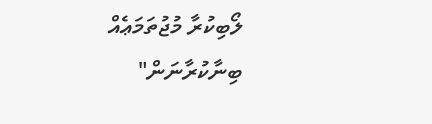ލޯބިކުރާ މުޖުތަމަޢެއް ބިނާކުރާނަން"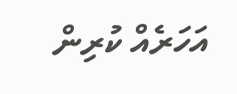އަހަރެއް ކުރިން